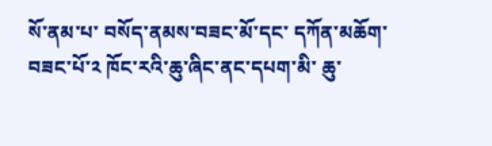སོ་ནམ་པ་ བསོད་ནམས་བཟང་མོ་དང་ དཀོན་མཆོག་བཟང་པོ་༢ ཁོང་རའི་ཆུ་ཞིང་ནང་དཔག་མི་ ཆུ་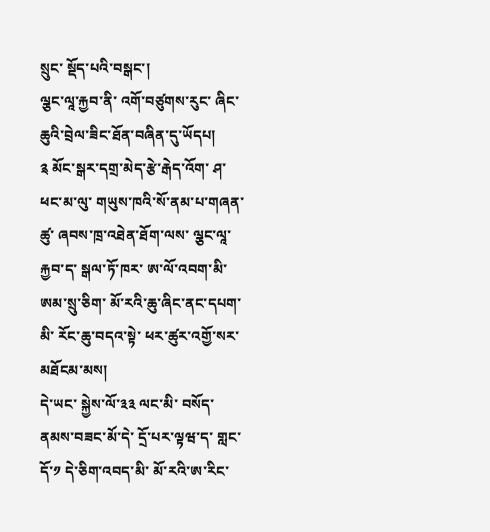སྲུང་ སྡོད་པའི་བསྒང་།
ལྕང་ལཱ་རྐྱབ་ནི་ འགོ་བཙུགས་རུང་ ཞིང་ཆུའི་བྲེལ་ཟིང་ཐོན་བཞིན་དུ་ཡོདཔ།
༉ མོང་སྒར་དགྲ་མེད་རྩེ་རྒེད་འོག་ ཤ་ཕང་མ་ལུ་ གཡུས་ཁའི་སོ་ནམ་པ་གཞན་ཚུ་ ཞབས་ཁྲ་འཐེན་ཐོག་ལས་ ལྕང་ལཱ་རྐྱབ་ད་ སྒལ་ཏོ་ཁར་ ཨ་ལོ་འབག་མི་ ཨམ་སྲུ་ཅིག་ མོ་རའི་ཆུ་ཞིང་ནང་དཔག་མི་ རོང་ཆུ་བདའ་སྟེ་ ཕར་ཚུར་འགྱོ་སར་མཐོངམ་མས།
དེ་ཡང་ སྐྱེས་ལོ་༣༣ ལང་མི་ བསོད་ནམས་བཟང་མོ་དེ་ དྲོ་པར་ལྟཝ་ད་ གླང་དོ་༡ དེ་ཅིག་འབད་མི་ མོ་རའི་ཨ་རིང་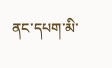ནང་དཔག་མི་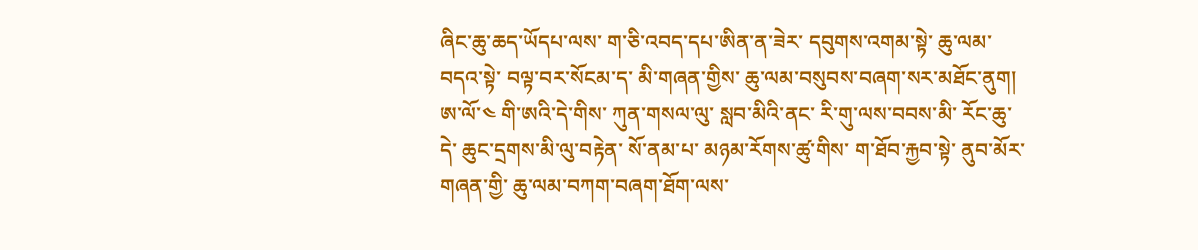ཞིང་ཆུ་ཆད་ཡོདཔ་ལས་ ག་ཅི་འབད་དཔ་ཨིན་ན་ཟེར་ དབུགས་འགམ་སྟེ་ ཆུ་ལམ་བདའ་སྟེ་ བལྟ་བར་སོངམ་ད་ མི་གཞན་གྱིས་ ཆུ་ལམ་བསུབས་བཞག་སར་མཐོང་ནུག།
ཨ་ལོ་༤ གི་ཨའི་དེ་གིས་ ཀུན་གསལ་ལུ་ སླབ་མིའི་ནང་ རི་གུ་ལས་བབས་མི་ རོང་ཆུ་དེ་ ཆུང་དྲགས་མི་ལུ་བརྟེན་ སོ་ནམ་པ་ མཉམ་རོགས་ཚུ་གིས་ ག་ཐོབ་རྐྱབ་སྟེ་ ནུབ་མོར་གཞན་གྱི་ ཆུ་ལམ་བཀག་བཞག་ཐོག་ལས་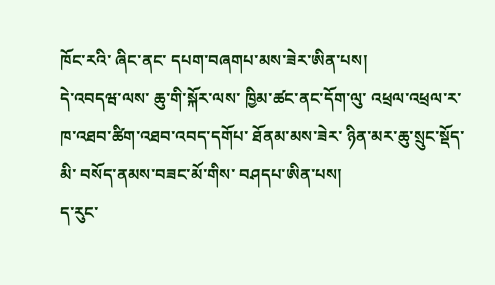ཁོང་རའི་ ཞིང་ནང་ དཔག་བཞགཔ་མས་ཟེར་ཨིན་པས།
དེ་འབདཝ་ལས་ ཆུ་གི་སྐོར་ལས་ ཁྱིམ་ཚང་ནང་དོག་ལུ་ འཕྲལ་འཕྲལ་ར་ ཁ་འཐབ་ཚིག་འཐབ་འབད་དགོཔ་ ཐོནམ་མས་ཟེར་ ཉིན་མར་ཆུ་སྲུང་སྡོད་མི་ བསོད་ནམས་བཟང་མོ་གིས་ བཤདཔ་ཨིན་པས།
ད་རུང་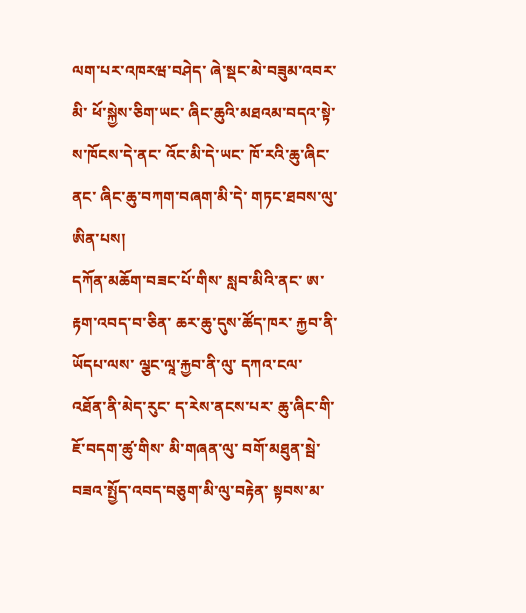ལག་པར་འཁརཝ་བཤེད་ ཞེ་སྡང་མེ་བཟུམ་འབར་མི་ ཕོ་སྐྱེས་ཅིག་ཡང་ ཞིང་ཆུའི་མཐའམ་བདའ་སྟེ་ ས་ཁོངས་དེ་ནང་ འོང་མི་དེ་ཡང་ ཁོ་རའི་ཆུ་ཞིང་ནང་ ཞིང་ཆུ་བཀག་བཞག་མི་དེ་ གཏང་ཐབས་ལུ་ཨིན་པས།
དཀོན་མཆོག་བཟང་པོ་གིས་ སླབ་མིའི་ནང་ ཨ་རྟག་འབད་བ་ཅིན་ ཆར་ཆུ་དུས་ཚོད་ཁར་ རྐྱབ་ནི་ཡོདཔ་ལས་ ལྕང་ལཱ་རྐྱབ་ནི་ལུ་ དཀའ་ངལ་འཐོན་ནི་མེད་རུང་ ད་རེས་ནངས་པར་ ཆུ་ཞིང་གི་ ཇོ་བདག་ཚུ་གིས་ མི་གཞན་ལུ་ བགོ་མཐུན་སྦེ་ བཟའ་སྤྱོད་འབད་བཅུག་མི་ལུ་བརྟེན་ སྟབས་མ་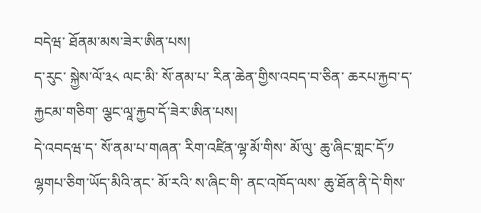བདེཝ་ ཐོནམ་མས་ཟེར་ཨིན་པས།
ད་རུང་ སྐྱེས་ལོ་༣༨ ལང་མི་ སོ་ནམ་པ་ རིན་ཆེན་གྱིས་འབད་བ་ཅིན་ ཆརཔ་རྐྱབ་ད་རྐྱངམ་གཅིག་ ལྕང་ལཱ་རྐྱབ་དོ་ཟེར་ཨིན་པས།
དེ་འབདཝ་ད་ སོ་ནམ་པ་གཞན་ རིག་འཛིན་ལྷ་མོ་གིས་ མོ་ལུ་ ཆུ་ཞིང་གླང་དོ་༡ ལྷགཔ་ཅིག་ཡོད་མིའི་ནང་ མོ་རའི་ ས་ཞིང་གི་ ནང་འཁོད་ལས་ ཆུ་ཐོན་ནི་དེ་གིས་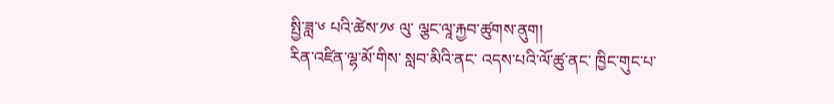སྤྱི་ཟླ་༦ པའི་ཚེས་༡༦ ལུ་ ལྕང་ལཱ་རྐྱབ་ཚུགས་ནུག།
རིན་འཛིན་ལྷ་མོ་གིས་ སླབ་མིའི་ནང་ འདས་པའི་ལོ་ཚུ་ནང་ ཁྱིང་གུང་པ་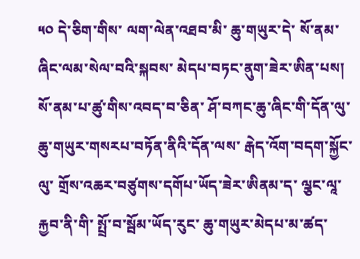༥༠ དེ་ཅིག་གིས་ ལག་ལེན་འཐབ་མི་ ཆུ་གཡུར་དེ་ སོ་ནམ་ཞིང་ལམ་སེལ་བའི་སྐབས་ མེདཔ་བཏང་ནུག་ཟེར་ཨིན་པས།
སོ་ནམ་པ་ཚུ་གིས་འབད་བ་ཅིན་ ཤོ་བཀང་ཆུ་ཞིང་གི་དོན་ལུ་ ཆུ་གཡུར་གསརཔ་བཏོན་ནིའི་དོན་ལས་ རྒེད་འོག་བདག་སྐྱོང་ལུ་ གྲོས་འཆར་བཙུགས་དགོཔ་ཡོད་ཟེར་ཨིནམ་ད་ ལྕང་ལཱ་རྐྱབ་ནི་གི་ སྤྲོ་བ་སྦོམ་ཡོད་རུང་ ཆུ་གཡུར་མེདཔ་མ་ཚད་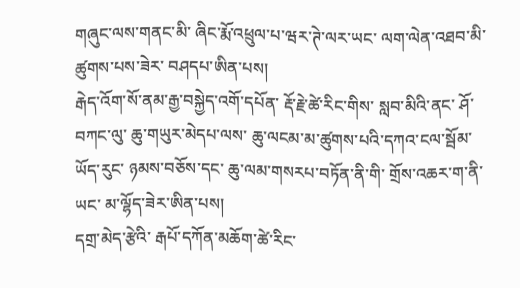གཞུང་ལས་གནང་མི་ ཞིང་རྨོ་འཕྲུལ་པ་ཝར་ཊེ་ལར་ཡང་ ལག་ལེན་འཐབ་མི་ཚུགས་པས་ཟེར་ བཤདཔ་ཨིན་པས།
རྒེད་འོག་སོ་ནམ་རྒྱ་བསྐྱེད་འགོ་དཔོན་ རྡོ་རྗེ་ཚེ་རིང་གིས་ སླབ་མིའི་ནང་ ཤོ་བཀང་ལུ་ ཆུ་གཡུར་མེདཔ་ལས་ ཆུ་ལངམ་མ་ཚུགས་པའི་དཀའ་ངལ་སྦོམ་ཡོད་རུང་ ཉམས་བཅོས་དང་ ཆུ་ལམ་གསརཔ་བཏོན་ནི་གི་ གྲོས་འཆར་ག་ནི་ཡང་ མ་ལྷོད་ཟེར་ཨིན་པས།
དགྲ་མེད་རྩེའི་ རྒཔོ་དཀོན་མཆོག་ཚེ་རིང་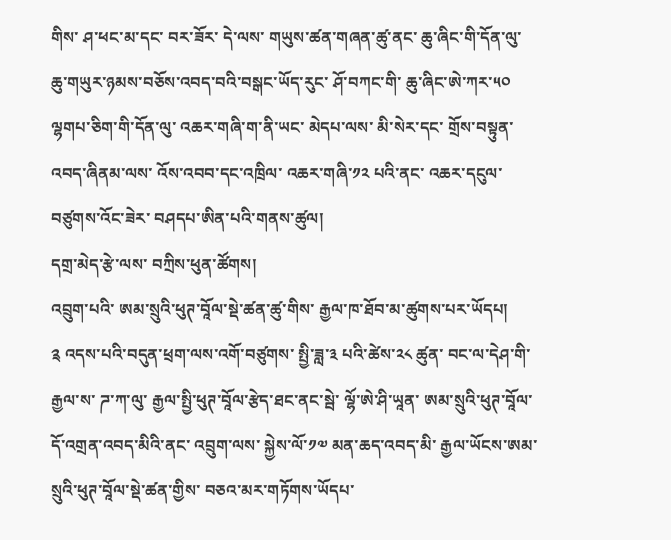གིས་ ཤ་ཕང་མ་དང་ བར་ཟོར་ དེ་ལས་ གཡུས་ཚན་གཞན་ཚུ་ནང་ ཆུ་ཞིང་གི་དོན་ལུ་ ཆུ་གཡུར་ཉམས་བཅོས་འབད་བའི་བསྒང་ཡོད་རུང་ ཤོ་བཀང་གི་ ཆུ་ཞིང་ཨེ་ཀར་༥༠ ལྷགཔ་ཅིག་གི་དོན་ལུ་ འཆར་གཞི་ག་ནི་ཡང་ མེདཔ་ལས་ མི་སེར་དང་ གྲོས་བསྟུན་འབད་ཞིནམ་ལས་ འོས་འབབ་དང་འཁྲིལ་ འཆར་གཞི་༡༢ པའི་ནང་ འཆར་དངུལ་བཙུགས་འོང་ཟེར་ བཤདཔ་ཨིན་པའི་གནས་ཚུལ།
དགྲ་མེད་རྩེ་ལས་ བཀྲིས་ཕུན་ཚོགས།
འབྲུག་པའི་ ཨམ་སྲུའི་ཕུཊ་བཱོལ་སྡེ་ཚན་ཚུ་གིས་ རྒྱལ་ཁ་ཐོབ་མ་ཚུགས་པར་ཡོདཔ།
༉ འདས་པའི་བདུན་ཕྲག་ལས་འགོ་བཙུགས་ སྤྱི་ཟླ་༣ པའི་ཚེས་༢༨ ཚུན་ བང་ལ་དེཤ་གི་རྒྱལ་ས་ ཌ་ཀ་ལུ་ རྒྱལ་སྤྱི་ཕུཊ་བཱོལ་རྩེད་ཐང་ནང་སྦེ་ ལྷོ་ཨེ་ཤི་ཡཱན་ ཨམ་སྲུའི་ཕུཊ་བཱོལ་དོ་འགྲན་འབད་མིའི་ནང་ འབྲུག་ལས་ སྐྱེས་ལོ་༡༧ མན་ཆད་འབད་མི་ རྒྱལ་ཡོངས་ཨམ་སྲུའི་ཕུཊ་བཱོལ་སྡེ་ཚན་གྱིས་ བཅའ་མར་གཏོགས་ཡོདཔ་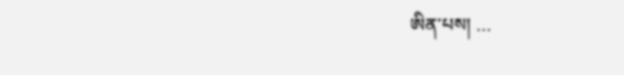ཨིན་པས། …